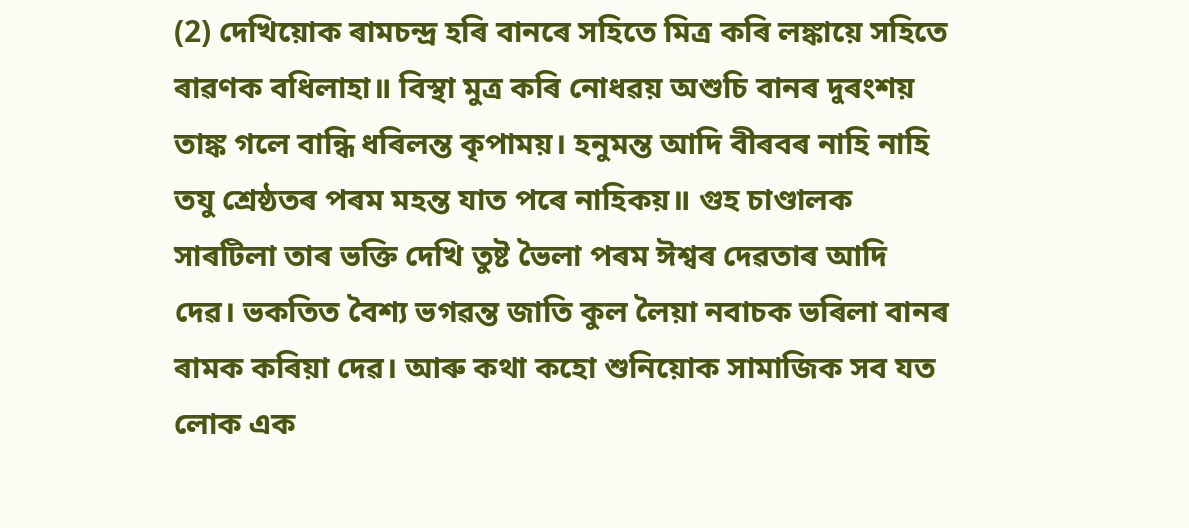(2) দেখিয়োক ৰামচন্দ্ৰ হৰি বানৰে সহিতে মিত্ৰ কৰি লঙ্কায়ে সহিতে ৰাৱণক বধিলাহা॥ বিস্থা মুত্ৰ কৰি নোধৱয় অশুচি বানৰ দুৰংশয় তাঙ্ক গলে বান্ধি ধৰিলন্ত কৃপাময়। হনুমন্ত আদি বীৰবৰ নাহি নাহি তযু শ্ৰেষ্ঠতৰ পৰম মহন্ত যাত পৰে নাহিকয়॥ গুহ চাণ্ডালক সাৰটিলা তাৰ ভক্তি দেখি তুষ্ট ভৈলা পৰম ঈশ্বৰ দেৱতাৰ আদি দেৱ। ভকতিত বৈশ্য ভগৱন্ত জাতি কুল লৈয়া নবাচক ভৰিলা বানৰ ৰামক কৰিয়া দেৱ। আৰু কথা কহো শুনিয়োক সামাজিক সব যত লোক এক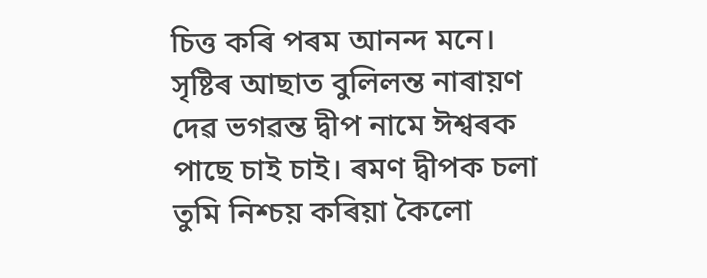চিত্ত কৰি পৰম আনন্দ মনে। সৃষ্টিৰ আছাত বুলিলন্ত নাৰায়ণ দেৱ ভগৱন্ত দ্বীপ নামে ঈশ্বৰক পাছে চাই চাই। ৰমণ দ্বীপক চলা তুমি নিশ্চয় কৰিয়া কৈলো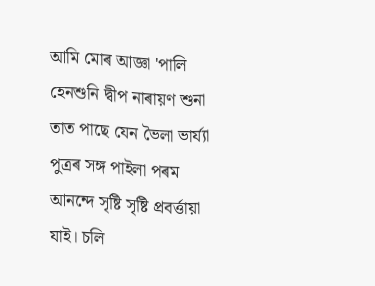আমি মোৰ আজ্ঞা 'পালি হেনশুনি দ্বীপ নাৰায়ণ শুনা তাত পাছে যেন ভৈলা ভাৰ্য্যা পুত্ৰৰ সঙ্গ পাইলা পৰম আনন্দে সৃষ্টি সৃষ্টি প্ৰবৰ্ত্তায়া যাই। চলি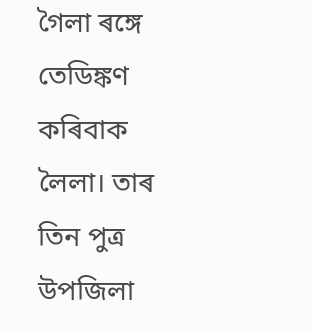গৈলা ৰঙ্গে তেডিঙ্কণ কৰিবাক লৈলা। তাৰ তিন পুত্ৰ উপজিলা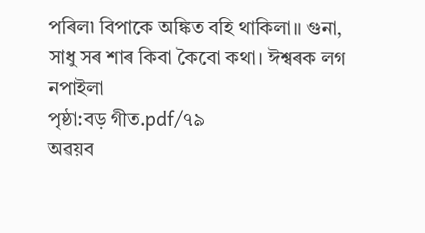পৰিল৷ বিপাকে অঙ্কিত বহি থাকিলা॥ গুনা, সাধু সৰ শাৰ কিবা কৈবো কথা। ঈশ্বৰক লগ নপাইলা
পৃষ্ঠা:বড় গীত.pdf/৭৯
অৱয়ব